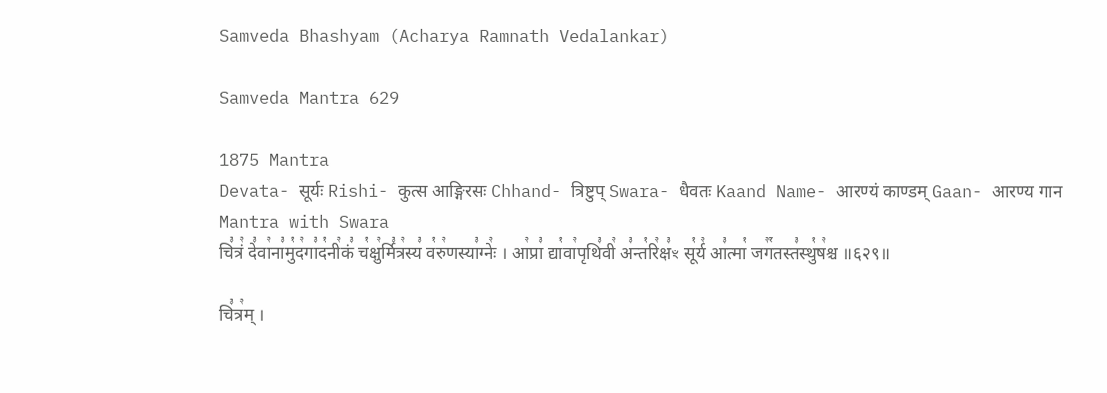Samveda Bhashyam (Acharya Ramnath Vedalankar)

Samveda Mantra 629

1875 Mantra
Devata- सूर्यः Rishi- कुत्स आङ्गिरसः Chhand- त्रिष्टुप् Swara- धैवतः Kaand Name- आरण्यं काण्डम् Gaan- आरण्य गान
Mantra with Swara
चि꣣त्रं꣢ दे꣣वा꣢ना꣣मु꣡द꣢गा꣣द꣡नी꣢कं꣣ च꣡क्षु꣢र्मि꣣त्र꣢स्य꣣ व꣡रु꣢णस्या꣣ग्नेः꣢ । आ꣢प्रा꣣ द्या꣡वा꣢पृथि꣣वी꣢ अ꣣न्त꣡रि꣢क्ष꣣ꣳ सू꣡र्य꣢ आ꣣त्मा꣡ जग꣢꣯तस्त꣣स्थु꣡ष꣢श्च ॥६२९॥

चि꣣त्र꣢म् ।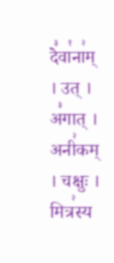दे꣣वा꣡ना꣢म् । उत् । अ꣣गात् । अनी꣢कम् । चक्षुः । मित्र꣢स्य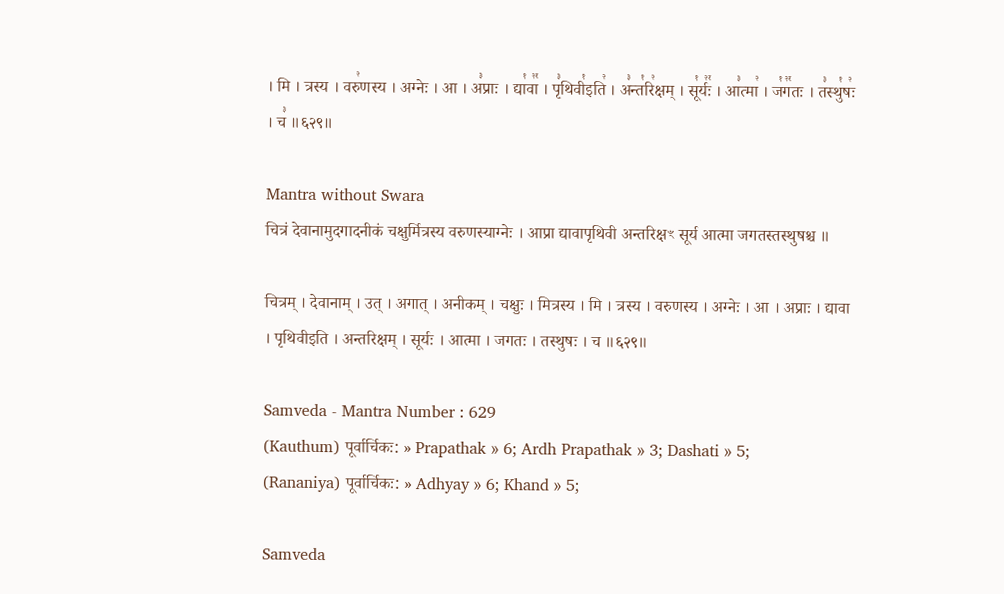। मि । त्रस्य । वरु꣢णस्य । अग्नेः । आ । अ꣣प्राः । द्या꣡वा꣢꣯ । पृ꣣थिवी꣡इति꣢ । अ꣣न्त꣡रि꣢क्षम् । सू꣡र्यः꣢꣯ । आ꣣त्मा꣢ । ज꣡ग꣢꣯तः । त꣣स्थु꣡षः꣢ । च꣣ ॥६२९॥

Mantra without Swara
चित्रं देवानामुदगादनीकं चक्षुर्मित्रस्य वरुणस्याग्नेः । आप्रा द्यावापृथिवी अन्तरिक्षꣳ सूर्य आत्मा जगतस्तस्थुषश्च ॥

चित्रम् । देवानाम् । उत् । अगात् । अनीकम् । चक्षुः । मित्रस्य । मि । त्रस्य । वरुणस्य । अग्नेः । आ । अप्राः । द्यावा । पृथिवीइति । अन्तरिक्षम् । सूर्यः । आत्मा । जगतः । तस्थुषः । च ॥६२९॥

Samveda - Mantra Number : 629
(Kauthum) पूर्वार्चिकः: » Prapathak » 6; Ardh Prapathak » 3; Dashati » 5;
(Rananiya) पूर्वार्चिकः: » Adhyay » 6; Khand » 5;

Samveda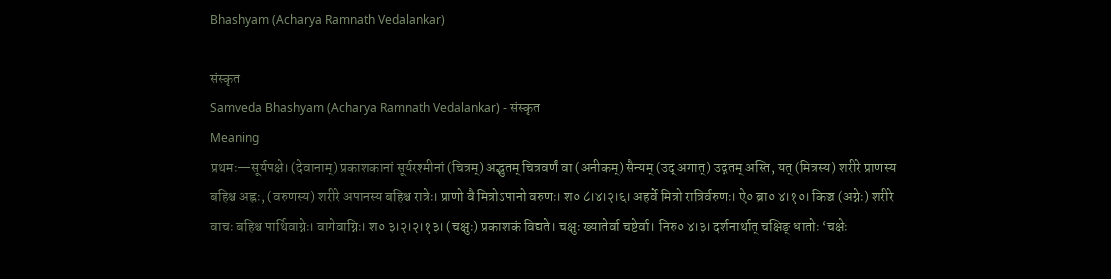Bhashyam (Acharya Ramnath Vedalankar)

संस्कृत
Samveda Bhashyam (Acharya Ramnath Vedalankar) - संस्कृत
Meaning
प्रथमः—सूर्यपक्षे। (देवानाम्) प्रकाशकानां सूर्यरश्मीनां (चित्रम्) अद्भुतम् चित्रवर्णं वा (अनीकम्) सैन्यम् (उद् अगात्) उद्गतम् अस्ति, यत् (मित्रस्य) शरीरे प्राणस्य बहिश्च अह्नः, (वरुणस्य) शरीरे अपानस्य बहिश्च रात्रेः। प्राणो वै मित्रोऽपानो वरुणः। श० ८।४।२।६। अहर्वे मित्रो रात्रिर्वरुणः। ऐ० ब्रा० ४।१०। किञ्च (अग्नेः) शरीरे वाचः बहिश्च पार्थिवाग्नेः। वागेवाग्निः। श० ३।२।२।१३। (चक्षुः) प्रकाशकं विद्यते। चक्षुः ख्यातेर्वा चष्टेर्वा। निरु० ४।३। दर्शनार्थात् चक्षिङ् धातोः ‘चक्षेः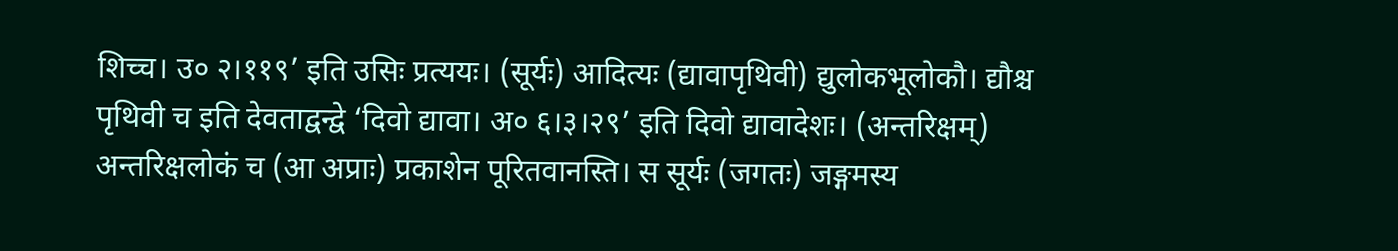शिच्च। उ० २।११९’ इति उसिः प्रत्ययः। (सूर्यः) आदित्यः (द्यावापृथिवी) द्युलोकभूलोकौ। द्यौश्च पृथिवी च इति देवताद्वन्द्वे ‘दिवो द्यावा। अ० ६।३।२९’ इति दिवो द्यावादेशः। (अन्तरिक्षम्) अन्तरिक्षलोकं च (आ अप्राः) प्रकाशेन पूरितवानस्ति। स सूर्यः (जगतः) जङ्गमस्य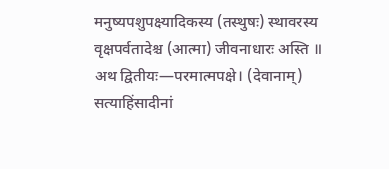मनुष्यपशुपक्ष्यादिकस्य (तस्थुषः) स्थावरस्य वृक्षपर्वतादेश्च (आत्मा) जीवनाधारः अस्ति ॥ अथ द्वितीयः—परमात्मपक्षे। (देवानाम्) सत्याहिंसादीनां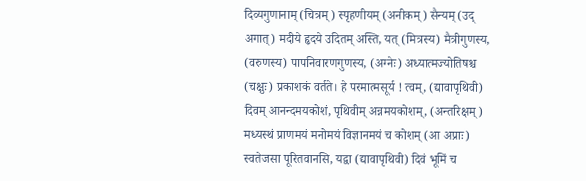दिव्यगुणानाम् (चित्रम्) स्पृहणीयम् (अनीकम्) सैन्यम् (उद् अगात्) मदीये हृदये उदितम् अस्ति, यत् (मित्रस्य) मैत्रीगुणस्य, (वरुणस्य) पापनिवारणगुणस्य, (अग्नेः) अध्यात्मज्योतिषश्च (चक्षुः) प्रकाशकं वर्तते। हे परमात्मसूर्य ! त्वम्, (द्यावापृथिवी) दिवम् आनन्दमयकोशं, पृथिवीम् अन्नमयकोशम्, (अन्तरिक्षम्) मध्यस्थं प्राणमयं मनोमयं विज्ञानमयं च कोशम् (आ अप्राः) स्वतेजसा पूरितवानसि, यद्वा (द्यावापृथिवी) दिवं भूमिं च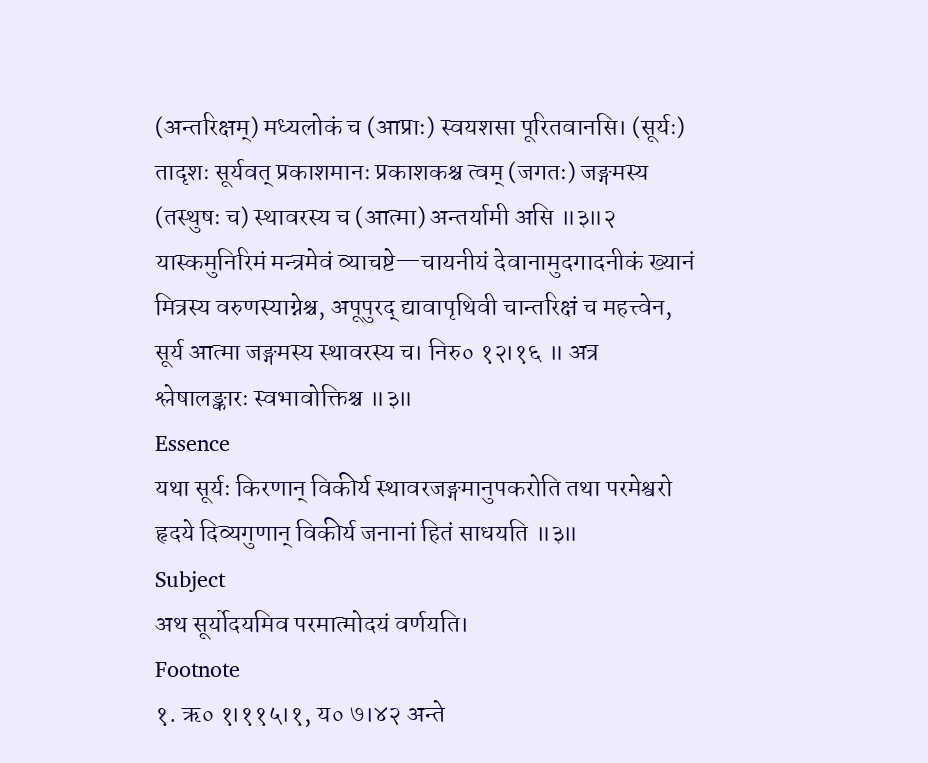(अन्तरिक्षम्) मध्यलोकं च (आप्राः) स्वयशसा पूरितवानसि। (सूर्यः) तादृशः सूर्यवत् प्रकाशमानः प्रकाशकश्च त्वम् (जगतः) जङ्गमस्य (तस्थुषः च) स्थावरस्य च (आत्मा) अन्तर्यामी असि ॥३॥२ यास्कमुनिरिमं मन्त्रमेवं व्याचष्टे—चायनीयं देवानामुदगादनीकं ख्यानं मित्रस्य वरुणस्याग्नेश्च, अपूपुरद् द्यावापृथिवी चान्तरिक्षं च महत्त्वेन, सूर्य आत्मा जङ्गमस्य स्थावरस्य च। निरु० १२।१६ ॥ अत्र श्लेषालङ्कारः स्वभावोक्तिश्च ॥३॥
Essence
यथा सूर्यः किरणान् विकीर्य स्थावरजङ्गमानुपकरोति तथा परमेश्वरो हृदये दिव्यगुणान् विकीर्य जनानां हितं साधयति ॥३॥
Subject
अथ सूर्योदयमिव परमात्मोदयं वर्णयति।
Footnote
१. ऋ० १।११५।१, य० ७।४२ अन्ते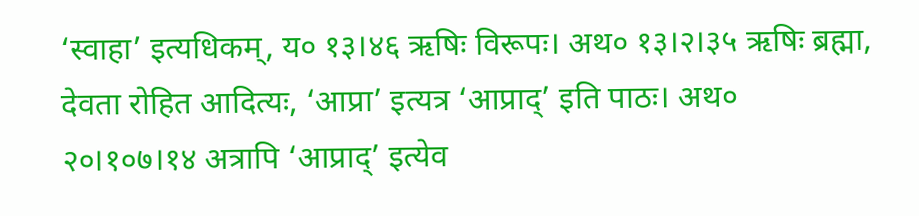‘स्वाहा’ इत्यधिकम्, य० १३।४६ ऋषिः विरूपः। अथ० १३।२।३५ ऋषिः ब्रह्मा, देवता रोहित आदित्यः, ‘आप्रा’ इत्यत्र ‘आप्राद्’ इति पाठः। अथ० २०।१०७।१४ अत्रापि ‘आप्राद्’ इत्येव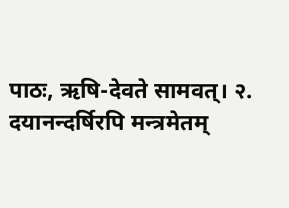पाठः, ऋषि-देवते सामवत्। २. दयानन्दर्षिरपि मन्त्रमेतम्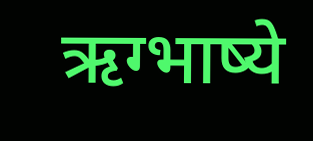ऋग्भाष्ये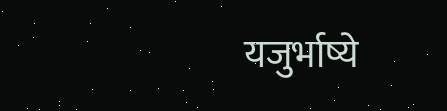यजुर्भाष्ये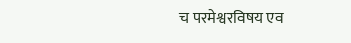च परमेश्वरविषय एव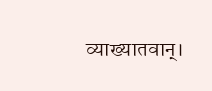व्याख्यातवान्।